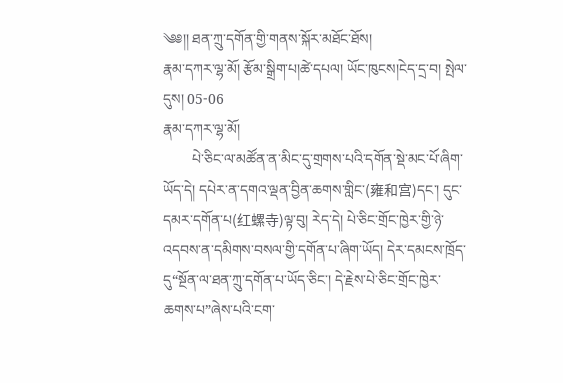༄༅།། ཐན་ཀྲུ་དགོན་གྱི་གནས་སྐོར་མཐོང་ཐོས།
རྣམ་དཀར་ལྷ་མོ། རྩོམ་སྒྲིག་པ།ཚེ་དཔལ། ཡོང་ཁུངས།ངེད་དྲ་བ། སྤེལ་དུས། 05-06
རྣམ་དཀར་ལྷ་མོ།
        པེ་ཅིང་ལ་མཚོན་ན་མིང་དུ་གྲགས་པའི་དགོན་སྡེ་མང་པོ་ཞིག་ཡོད་དེ། དཔེར་ན་དགའ་ལྡན་བྱིན་ཆགས་གླིང་(雍和宫)དང་། དུང་དམར་དགོན་པ(红螺寺)ལྟ་བུ། རེད་དེ། པེ་ཅིང་གྲོང་ཁྱེར་གྱི་ཉེ་འདབས་ན་དམིགས་བསལ་གྱི་དགོན་པ་ཞིག་ཡོད། དེར་དམངས་ཁྲོད་དུ“སྔོན་ལ་ཐན་ཀྲུ་དགོན་པ་ཡོད་ཅིང་། དེ་རྗེས་པེ་ཅིང་གྲོང་ཁྱེར་ཆགས་པ”ཞེས་པའི་ངག་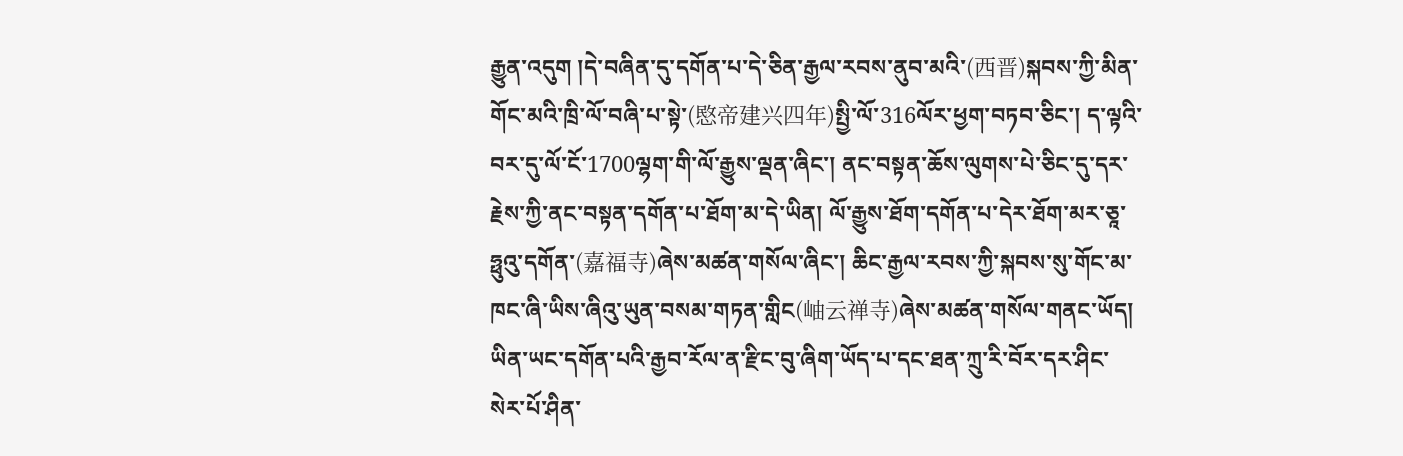རྒྱུན་འདུག །དེ་བཞིན་དུ་དགོན་པ་དེ་ཅིན་རྒྱལ་རབས་ནུབ་མའི་(西晋)སྐབས་ཀྱི་མིན་གོང་མའི་ཁྲི་ལོ་བཞི་པ་སྟེ་(愍帝建兴四年)སྤྱི་ལོ་316ལོར་ཕྱག་བཏབ་ཅིང་། ད་ལྟའི་བར་དུ་ལོ་ངོ་1700ལྷག་གི་ལོ་རྒྱུས་ལྡན་ཞིང་། ནང་བསྟན་ཆོས་ལུགས་པེ་ཅིང་དུ་དར་རྗེས་ཀྱི་ནང་བསྟན་དགོན་པ་ཐོག་མ་དེ་ཡིན། ལོ་རྒྱུས་ཐོག་དགོན་པ་དེར་ཐོག་མར་ཅཱ་ཧྥུའུ་དགོན་(嘉福寺)ཞེས་མཚན་གསོལ་ཞིང་། ཆིང་རྒྱལ་རབས་ཀྱི་སྐབས་སུ་གོང་མ་ཁང་ཞི་ཡིས་ཞིའུ་ཡུན་བསམ་གཏན་གླིང(岫云禅寺)ཞེས་མཚན་གསོལ་གནང་ཡོད། ཡིན་ཡང་དགོན་པའི་རྒྱབ་རོལ་ན་རྫིང་བུ་ཞིག་ཡོད་པ་དང་ཐན་ཀྲུ་རི་བོར་དར་ཤིང་སེར་པོ་ཤིན་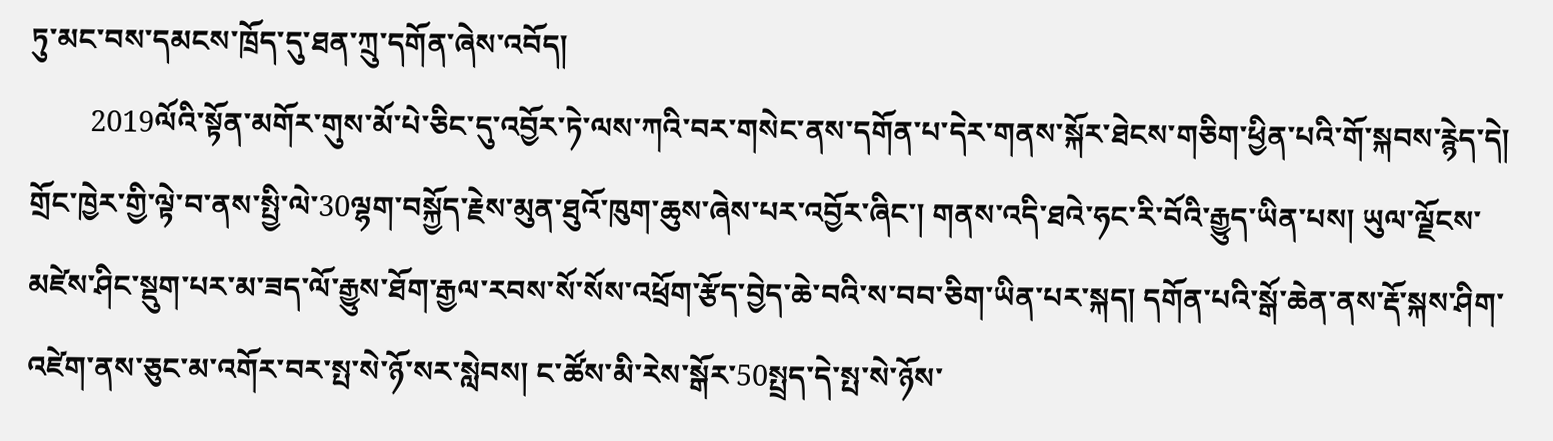ཏུ་མང་བས་དམངས་ཁྲོད་དུ་ཐན་ཀྲུ་དགོན་ཞེས་འབོད།
        2019ལོའི་སྟོན་མགོར་གུས་མོ་པེ་ཅིང་དུ་འབྱོར་ཏེ་ལས་ཀའི་བར་གསེང་ནས་དགོན་པ་དེར་གནས་སྐོར་ཐེངས་གཅིག་ཕྱིན་པའི་གོ་སྐབས་རྙེད་དེ། གྲོང་ཁྱེར་གྱི་ལྟེ་བ་ནས་སྤྱི་ལེ་30ལྷག་བསྐྱོད་རྗེས་མུན་ཐུའོ་ཁུག་ཆུས་ཞེས་པར་འབྱོར་ཞིང་། གནས་འདི་ཐའེ་ཧང་རི་བོའི་རྒྱུད་ཡིན་པས། ཡུལ་ལྗོངས་མཛེས་ཤིང་སྡུག་པར་མ་ཟད་ལོ་རྒྱུས་ཐོག་རྒྱལ་རབས་སོ་སོས་འཕྲོག་རྩོད་བྱེད་ཆེ་བའི་ས་བབ་ཅིག་ཡིན་པར་སྐད། དགོན་པའི་སྒོ་ཆེན་ནས་རྡོ་སྐས་ཤིག་འཛེག་ནས་ཅུང་མ་འགོར་བར་སྤ་སེ་ཉོ་སར་སླེབས། ང་ཚོས་མི་རེས་སྒོར་50སྤྲད་དེ་སྤ་སེ་ཉོས་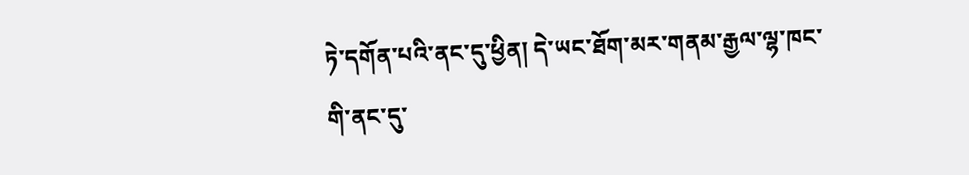ཏེ་དགོན་པའི་ནང་དུ་ཕྱིན། དེ་ཡང་ཐོག་མར་གནམ་རྒྱལ་ལྷ་ཁང་གི་ནང་དུ་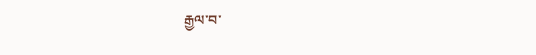རྒྱལ་བ་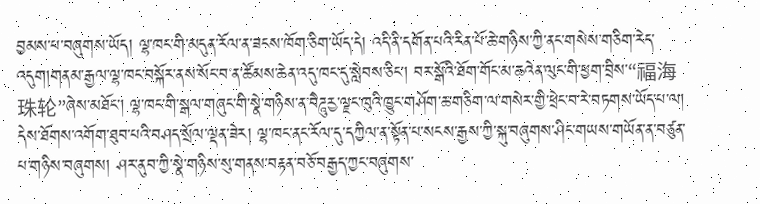བྱམས་པ་བཞུགས་ཡོད། ལྷ་ཁང་གི་མདུན་རོལ་ན་ཟངས་ཁོག་ཅིག་ཡོད་དེ། འདི་ནི་དགོན་པའི་རིན་པོ་ཆེ་གཉིས་ཀྱི་ནང་གསེས་གཅིག་རེད་འདུག།གནམ་རྒྱལ་ལྷ་ཁང་བསྐོར་ནས་སོང་བ་ན་ཚོམས་ཆེན་འདུ་ཁང་དུ་སླེབས་ཅིང་། བར་སྒོའི་ཐོག་གོང་མ་ཆའེན་ལུང་གི་ཕྱག་བྲིས་“福海珠轮”ཞེས་མཐོང་། ལྷ་ཁང་གི་སྒལ་གཞུང་གི་སྣེ་གཉིས་ན་བཻཌཱུརྱ་ལྗང་ཁུའི་ཁྱུང་གཤོག་ཆ་གཅིག་ལ་གསེར་གྱི་ཕྲེང་བ་རེ་བཏགས་ཡོད་པ་ལ། དེས་ཐོགས་འགོག་ཐུབ་པའི་བཤད་སྲོལ་ལྡན་ཟེར། ལྷ་ཁང་ནང་རོལ་དུ་དཀྱིལ་ན་སྟོན་པ་སངས་རྒྱས་ཀྱི་སྐུ་བཞུགས་ཤིང་གཡས་གཡོན་ན་བཙུན་པ་གཉིས་བཞུགས། ཤར་ནུབ་ཀྱི་སྣེ་གཉིས་སུ་གནས་བརྟན་བཅོ་བརྒྱད་ཀྱང་བཞུགས་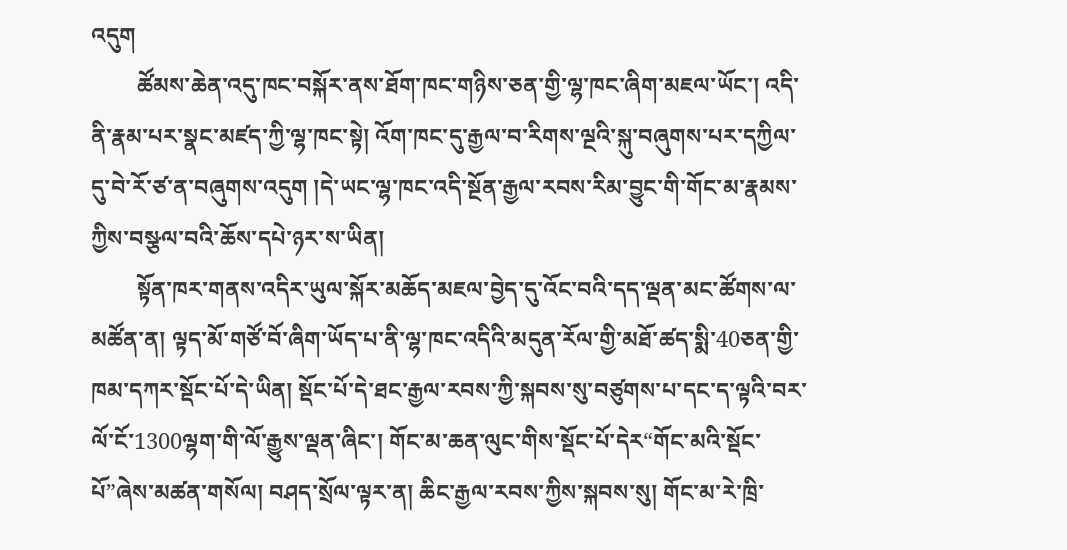འདུག
        ཚོམས་ཆེན་འདུ་ཁང་བསྐོར་ནས་ཐོག་ཁང་གཉིས་ཅན་གྱི་ལྷ་ཁང་ཞིག་མཇལ་ཡོང་། འདི་ནི་རྣམ་པར་སྣང་མཛད་ཀྱི་ལྷ་ཁང་སྟེ། འོག་ཁང་དུ་རྒྱལ་བ་རིགས་ལྔའི་སྐུ་བཞུགས་པར་དཀྱིལ་དུ་བེ་རོ་ཙ་ན་བཞུགས་འདུག །དེ་ཡང་ལྷ་ཁང་འདི་སྔོན་རྒྱལ་རབས་རིམ་བྱུང་གི་གོང་མ་རྣམས་ཀྱིས་བསྩལ་བའི་ཆོས་དཔེ་ཉར་ས་ཡིན།
        སྟོན་ཁར་གནས་འདིར་ཡུལ་སྐོར་མཆོད་མཇལ་བྱེད་དུ་འོང་བའི་དད་ལྡན་མང་ཚོགས་ལ་མཚོན་ན། ལྟད་མོ་གཙོ་བོ་ཞིག་ཡོད་པ་ནི་ལྷ་ཁང་འདིའི་མདུན་རོལ་གྱི་མཐོ་ཚད་སྨི་40ཅན་གྱི་ཁམ་དཀར་སྡོང་པོ་དེ་ཡིན། སྡོང་པོ་དེ་ཐང་རྒྱལ་རབས་ཀྱི་སྐབས་སུ་བཙུགས་པ་དང་ད་ལྟའི་བར་ལོ་ངོ་1300ལྷག་གི་ལོ་རྒྱུས་ལྡན་ཞིང་། གོང་མ་ཆན་ལུང་གིས་སྡོང་པོ་དེར“གོང་མའི་སྡོང་པོ”ཞེས་མཚན་གསོལ། བཤད་སྲོལ་ལྟར་ན། ཆིང་རྒྱལ་རབས་ཀྱིས་སྐབས་སུ། གོང་མ་རེ་ཁྲི་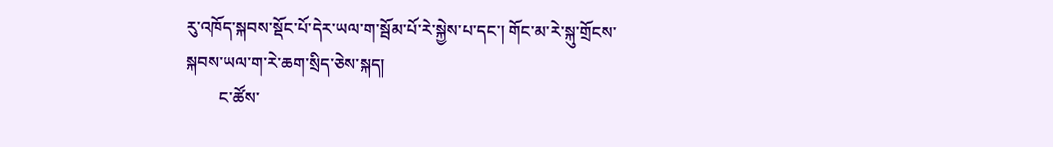རུ་འཁོད་སྐབས་སྡོང་པོ་དེར་ཡལ་ག་སྦོམ་པོ་རེ་སྐྱེས་པ་དང་། གོང་མ་རེ་སྐུ་གྲོངས་སྐབས་ཡལ་ག་རེ་ཆག་སྲིད་ཅེས་སྐད།
        ང་ཚོས་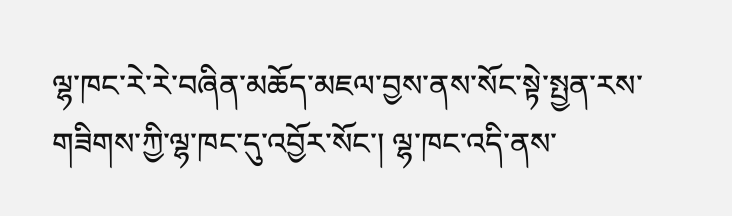ལྷ་ཁང་རེ་རེ་བཞིན་མཆོད་མཇལ་བྱས་ནས་སོང་སྟེ་སྤྱན་རས་གཟིགས་ཀྱི་ལྷ་ཁང་དུ་འབྱོར་སོང་། ལྷ་ཁང་འདི་ནས་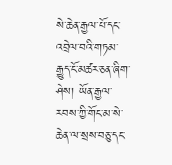སེ་ཆེན་རྒྱལ་པོ་དང་འབྲེལ་བའི་གཏམ་རྒྱུད་ངོ་མཚར་ཅན་ཞིག་ཤེས། ཡོན་རྒྱལ་རབས་ཀྱི་གོང་མ་སེ་ཆེན་ལ་སྲས་བཅུ་དང་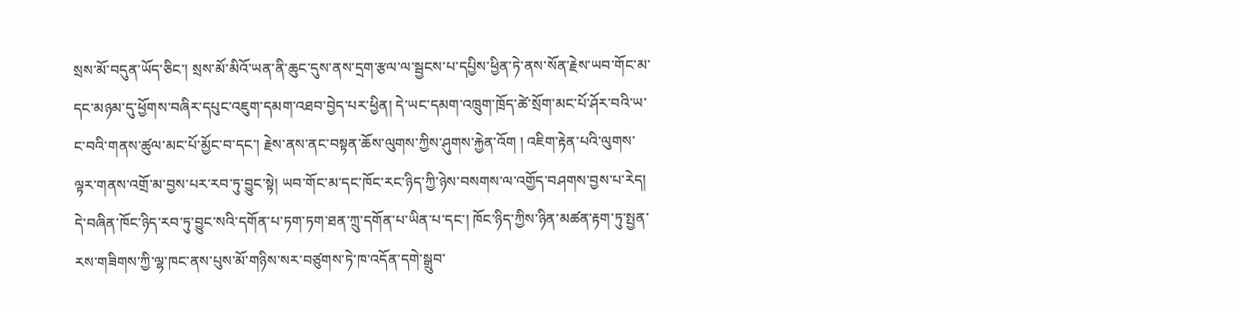སྲས་མོ་བདུན་ཡོད་ཅིང་། སྲས་མོ་མིའོ་ཡན་ནི་ཆུང་དུས་ནས་དྲག་རྩལ་ལ་སྦྱངས་པ་དཔྱིས་ཕྱིན་ཏེ་ནས་སོན་རྗེས་ཡབ་གོང་མ་དང་མཉམ་དུ་ཕྱོགས་བཞིར་དཔུང་འཇུག་དམག་འཐབ་བྱེད་པར་ཕྱིན། དེ་ཡང་དམག་འཁྲུག་ཁྲོད་ཚེ་སྲོག་མང་པོ་ཤོར་བའི་ཡ་ང་བའི་གནས་ཚུལ་མང་པོ་མྱོང་བ་དང་། རྗེས་ནས་ནང་བསྟན་ཆོས་ལུགས་ཀྱིས་ཤུགས་རྐྱེན་འོག ། འཇིག་རྟེན་པའི་ལུགས་ལྟར་གནས་འགྲོ་མ་བྱས་པར་རབ་ཏུ་བྱུང་སྟེ། ཡབ་གོང་མ་དང་ཁོང་རང་ཉིད་ཀྱི་ཉེས་བསགས་ལ་འགྱོད་བཤགས་བྱས་པ་རེད། དེ་བཞིན་ཁོང་ཉིད་རབ་ཏུ་བྱུང་སའི་དགོན་པ་ཏག་ཏག་ཐན་ཀྲུ་དགོན་པ་ཡིན་པ་དང་། ཁོང་ཉིད་ཀྱིས་ཉིན་མཚན་རྟག་ཏུ་སྤྱན་རས་གཟིགས་ཀྱི་ལྷ་ཁང་ནས་པུས་མོ་གཉིས་སར་བཙུགས་ཏེ་ཁ་འདོན་དགེ་སྒྲུབ་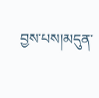བྱས་པས།མདུན་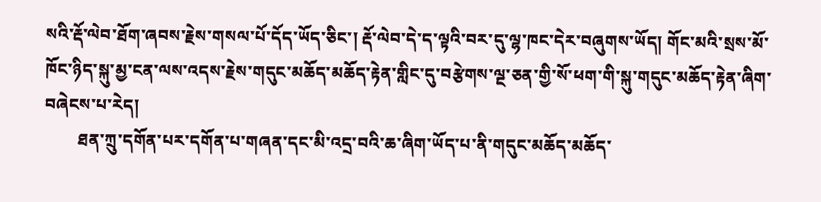སའི་རྡོ་ལེབ་ཐོག་ཞབས་རྗེས་གསལ་པོ་དོད་ཡོད་ཅིང་། རྡོ་ལེབ་དེ་ད་ལྟའི་བར་དུ་ལྷ་ཁང་དེར་བཞུགས་ཡོད། གོང་མའི་སྲས་མོ་ཁོང་ཉིད་སྐུ་མྱ་ངན་ལས་འདས་རྗེས་གདུང་མཆོད་མཆོད་རྟེན་གླིང་དུ་བརྩེགས་ལྔ་ཅན་གྱི་སོ་ཕག་གི་སྐུ་གདུང་མཆོད་རྟེན་ཞིག་བཞེངས་པ་རེད།
        ཐན་ཀྲུ་དགོན་པར་དགོན་པ་གཞན་དང་མི་འདྲ་བའི་ཆ་ཞིག་ཡོད་པ་ནི་གདུང་མཆོད་མཆོད་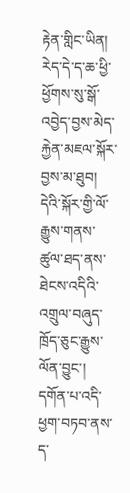རྟེན་གླིང་ཡིན། རེད་དེ་ད་ཆ་ཕྱི་ཕྱོགས་སུ་སྒོ་འབྱེད་བྱས་མེད་རྐྱེན་མཇལ་སྐོར་བྱས་མ་ཐུབ། དེའི་སྐོར་གྱི་ལོ་རྒྱུས་གནས་ཚུལ་ཐད་ནས་ཐེངས་འདིའི་འགྲུལ་བཞུད་ཁྲོད་ཅུང་རྒྱུས་ལོན་བྱུང་། དགོན་པ་འདི་ཕྱག་བཏབ་ནས་ད་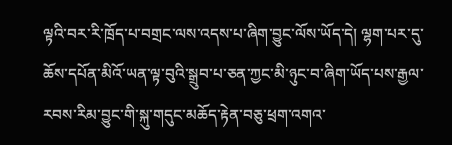ལྟའི་བར་རི་ཁྲོད་པ་བགྲང་ལས་འདས་པ་ཞིག་བྱུང་ལོས་ཡོད་དེ། ལྷག་པར་དུ་ཆོས་དཔོན་མིའོ་ཡན་ལྟ་བུའི་སྒྲུབ་པ་ཅན་ཀྱང་མི་ཉུང་བ་ཞིག་ཡོད་པས་རྒྱལ་རབས་རིམ་བྱུང་གི་སྐུ་གདུང་མཆོད་རྟེན་བཅུ་ཕྲག་འགའ་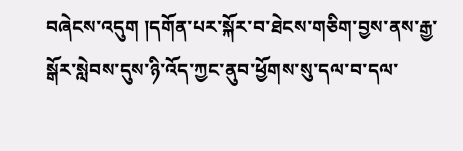བཞེངས་འདུག །དགོན་པར་སྐོར་བ་ཐེངས་གཅིག་བྱས་ནས་རྒྱ་སྒོར་སླེབས་དུས་ཉི་འོད་ཀྱང་ནུབ་ཕྱོགས་སུ་དལ་བ་དལ་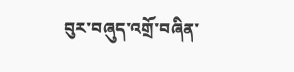བུར་བཞུད་འགྲོ་བཞིན་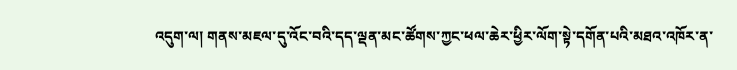འདུག་ལ། གནས་མཇལ་དུ་འོང་བའི་དད་ལྡན་མང་ཚོགས་ཀྱང་ཕལ་ཆེར་ཕྱིར་ལོག་སྟེ་དགོན་པའི་མཐའ་འཁོར་ན་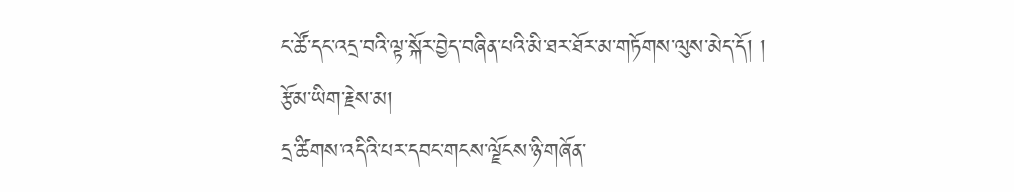ང་ཚོ་དང་འདྲ་བའི་ལྟ་སྐོར་བྱེད་བཞིན་པའི་མི་ཐར་ཐོར་མ་གཏོགས་ལུས་མེད་དོ། །
རྩོམ་ཡིག་རྗེས་མ།
དྲ་ཚིགས་འདིའི་པར་དབང་གངས་ལྗོངས་ཉི་གཞོན་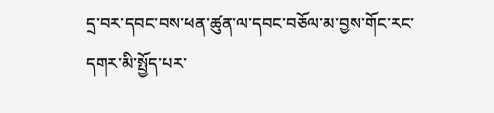དྲ་བར་དབང་བས་ཕན་ཚུན་ལ་དབང་བཅོལ་མ་བྱས་གོང་རང་དགར་མི་སྤྱོད་པར་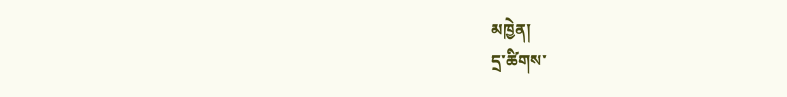མཁྱེན།
དྲ་ཚིགས་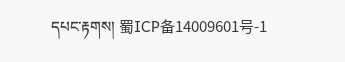དཔང་རྟགས། 蜀ICP备14009601号-1